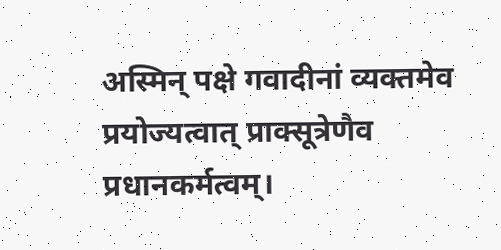अस्मिन् पक्षे गवादीनां व्यक्तमेव प्रयोज्यत्वात् प्राक्सूत्रेणैव प्रधानकर्मत्वम्।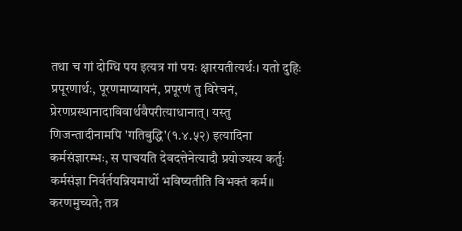तथा च गां दोग्धि पय इत्यत्र गां पयः क्षारयतीत्यर्थः। यतो दुहिः प्रपूरणार्थः, पूरणमाप्यायनं, प्रपूरणं तु विरेचनं, प्रेरणप्रस्थानादाविवार्थवैपरीत्याधानात्। यस्तु णिजन्तादीनामपि 'गतिबुद्धि'(१.४.५२) इत्यादिना कर्मसंज्ञारम्भः, स पाचयति देवदत्तेनेत्यादौ प्रयोज्यस्य कर्तुः कर्मसंज्ञा निर्वर्तयन्नियमार्थो भविष्यतीति विभक्तं कर्म॥
करणमुच्यते; तत्र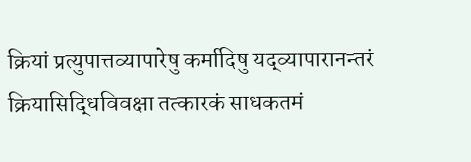क्रियां प्रत्युपात्तव्यापारेषु कर्मादिषु यद्व्यापारानन्तरं क्रियासिद्धिविवक्षा तत्कारकं साधकतमं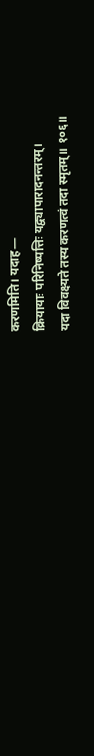करणमिति। यदाह—
क्रियायाः परिनिष्पत्तिः यद्व्यापारादनन्तरम्।
यदा विवक्ष्यते तस्य करणत्वं तदा स्मृतम्॥ १०६॥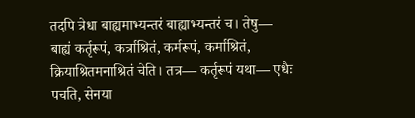तदपि त्रेधा बाह्यमाभ्यन्तरं बाह्याभ्यन्तरं च। तेषु—
बाह्यं कर्तृरूपं, कर्त्राश्रितं, कर्मरूपं, कर्माश्रितं, क्रियाश्रितमनाश्रितं चेति। तत्र— कर्तृरूपं यथा— एधैः पचति, सेनया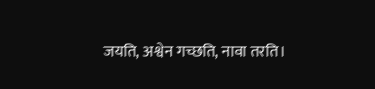जयति, अश्वेन गच्छति, नावा तरति।